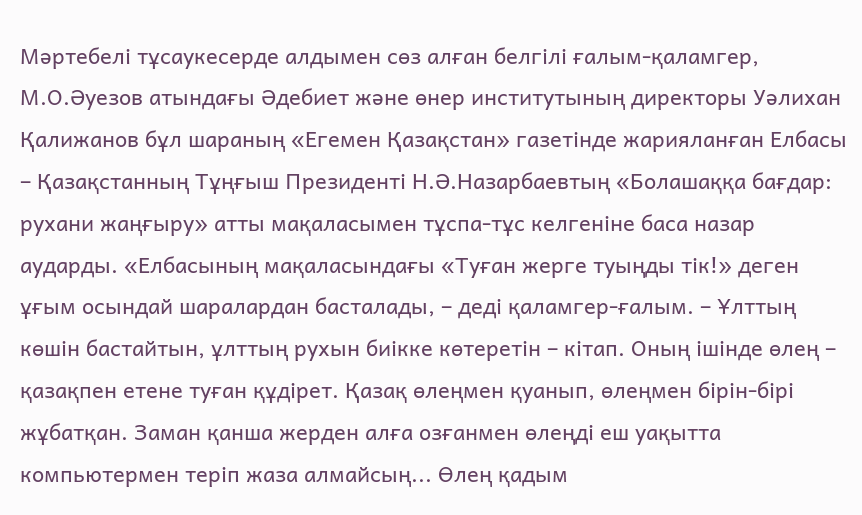Мәртебелі тұсаукесерде алдымен сөз алған белгілі ғалым-қаламгер, М.О.Әуезов атындағы Әдебиет және өнер институтының директоры Уәлихан Қалижанов бұл шараның «Егемен Қазақстан» газетінде жарияланған Елбасы – Қазақстанның Тұңғыш Президенті Н.Ә.Назарбаевтың «Болашаққа бағдар: рухани жаңғыру» атты мақаласымен тұспа-тұс келгеніне баса назар аударды. «Елбасының мақаласындағы «Туған жерге туыңды тік!» деген ұғым осындай шаралардан басталады, – деді қаламгер-ғалым. – Ұлттың көшін бастайтын, ұлттың рухын биікке көтеретін – кітап. Оның ішінде өлең – қазақпен етене туған құдірет. Қазақ өлеңмен қуанып, өлеңмен бірін-бірі жұбатқан. Заман қанша жерден алға озғанмен өлеңді еш уақытта компьютермен теріп жаза алмайсың... Өлең қадым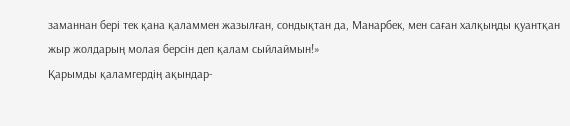заманнан бері тек қана қаламмен жазылған, сондықтан да, Манарбек, мен саған халқыңды қуантқан жыр жолдарың молая берсін деп қалам сыйлаймын!»
Қарымды қаламгердің ақындар-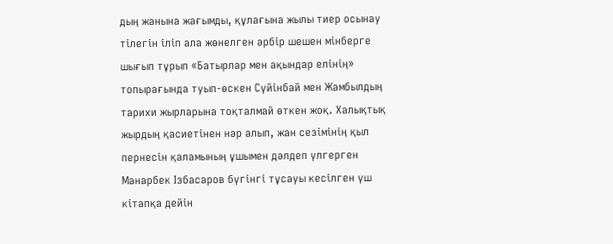дың жанына жағымды, құлағына жылы тиер осынау тілегін іліп ала жөнелген әрбір шешен мінберге шығып тұрып «Батырлар мен ақындар елінің» топырағында туып-өскен Сүйінбай мен Жамбылдың тарихи жырларына тоқталмай өткен жоқ. Халықтық жырдың қасиетінен нәр алып, жан сезімінің қыл пернесін қаламының ұшымен дәлдеп үлгерген Манарбек Ізбасаров бүгінгі тұсауы кесілген үш кітапқа дейін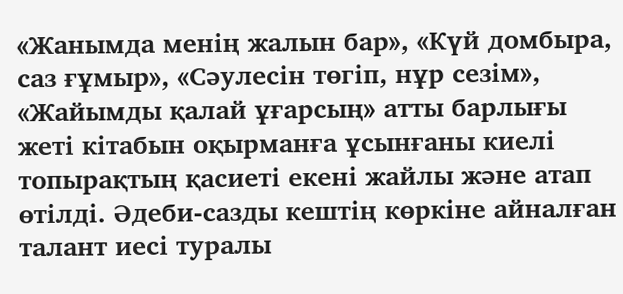«Жанымда менің жалын бар», «Күй домбыра, саз ғұмыр», «Сәулесін төгіп, нұр сезім», «Жайымды қалай ұғарсың» атты барлығы жеті кітабын оқырманға ұсынғаны киелі топырақтың қасиеті екені жайлы және атап өтілді. Әдеби-сазды кештің көркіне айналған талант иесі туралы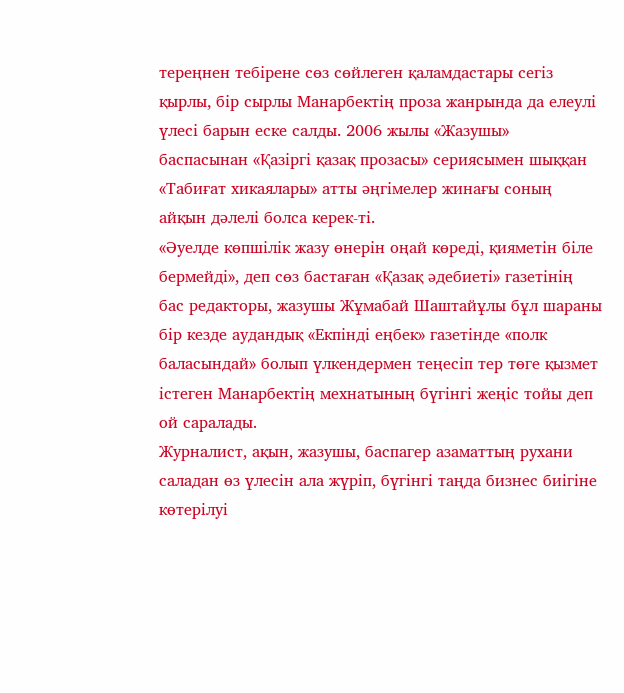тереңнен тебірене сөз сөйлеген қаламдастары сегіз қырлы, бір сырлы Манарбектің проза жанрында да елеулі үлесі барын еске салды. 2006 жылы «Жазушы» баспасынан «Қазіргі қазақ прозасы» сериясымен шыққан «Табиғат хикаялары» атты әңгімелер жинағы соның айқын дәлелі болса керек-ті.
«Әуелде көпшілік жазу өнерін оңай көреді, қияметін біле бермейді», деп сөз бастаған «Қазақ әдебиеті» газетінің бас редакторы, жазушы Жұмабай Шаштайұлы бұл шараны бір кезде аудандық «Екпінді еңбек» газетінде «полк баласындай» болып үлкендермен теңесіп тер төге қызмет істеген Манарбектің мехнатының бүгінгі жеңіс тойы деп ой саралады.
Журналист, ақын, жазушы, баспагер азаматтың рухани саладан өз үлесін ала жүріп, бүгінгі таңда бизнес биігіне көтерілуі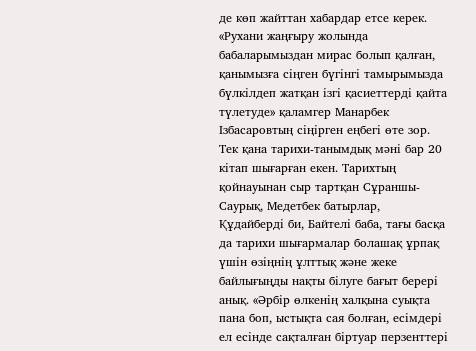де көп жайттан хабардар етсе керек. «Рухани жаңғыру жолында бабаларымыздан мирас болып қалған, қанымызға сіңген бүгінгі тамырымызда бүлкілдеп жатқан ізгі қасиеттерді қайта түлетуде» қаламгер Манарбек Ізбасаровтың сіңірген еңбегі өте зор. Тек қана тарихи-танымдық мәні бар 20 кітап шығарған екен. Тарихтың қойнауынан сыр тартқан Сұраншы-Саурық, Медетбек батырлар, Құдайберді би, Байтелі баба, тағы басқа да тарихи шығармалар болашақ ұрпақ үшін өзіңнің ұлттық және жеке байлығыңды нақты білуге бағыт берері анық. «Әрбір өлкенің халқына суықта пана боп, ыстықта сая болған, есімдері ел есінде сақталған біртуар перзенттері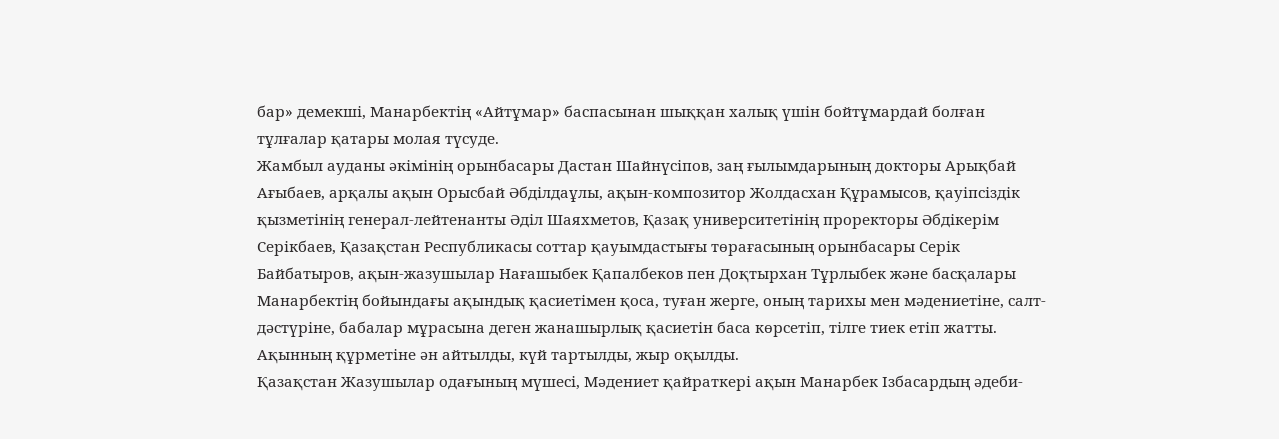бар» демекші, Манарбектің «Айтұмар» баспасынан шыққан халық үшін бойтұмардай болған тұлғалар қатары молая түсуде.
Жамбыл ауданы әкімінің орынбасары Дастан Шайнүсіпов, заң ғылымдарының докторы Арықбай Ағыбаев, арқалы ақын Орысбай Әбділдаұлы, ақын-композитор Жолдасхан Құрамысов, қауіпсіздік қызметінің генерал-лейтенанты Әділ Шаяхметов, Қазақ университетінің проректоры Әбдікерім Серікбаев, Қазақстан Республикасы соттар қауымдастығы төрағасының орынбасары Серік Байбатыров, ақын-жазушылар Нағашыбек Қапалбеков пен Доқтырхан Тұрлыбек және басқалары Манарбектің бойындағы ақындық қасиетімен қоса, туған жерге, оның тарихы мен мәдениетіне, салт-дәстүріне, бабалар мұрасына деген жанашырлық қасиетін баса көрсетіп, тілге тиек етіп жатты. Ақынның құрметіне ән айтылды, күй тартылды, жыр оқылды.
Қазақстан Жазушылар одағының мүшесі, Мәдениет қайраткері ақын Манарбек Ізбасардың әдеби-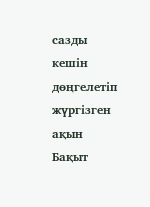сазды кешін дөңгелетіп жүргізген ақын Бақыт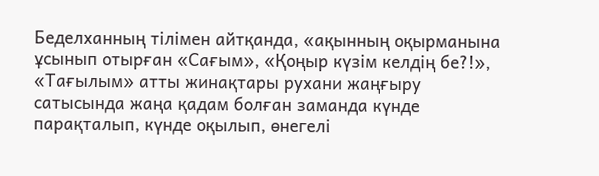Беделханның тілімен айтқанда, «ақынның оқырманына ұсынып отырған «Сағым», «Қоңыр күзім келдің бе?!», «Тағылым» атты жинақтары рухани жаңғыру сатысында жаңа қадам болған заманда күнде парақталып, күнде оқылып, өнегелі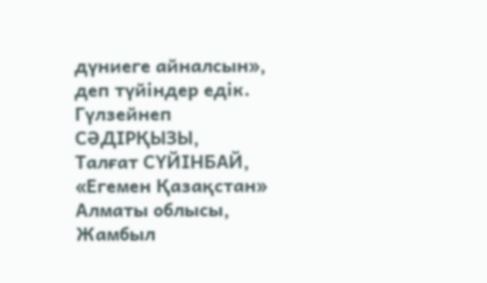дүниеге айналсын», деп түйіндер едік.
Гүлзейнеп СӘДІРҚЫЗЫ,
Талғат СҮЙІНБАЙ,
«Егемен Қазақстан»
Алматы облысы,
Жамбыл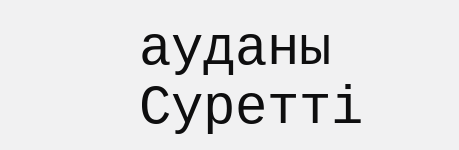ауданы
Суретті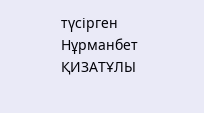түсірген
Нұрманбет ҚИЗАТҰЛЫ